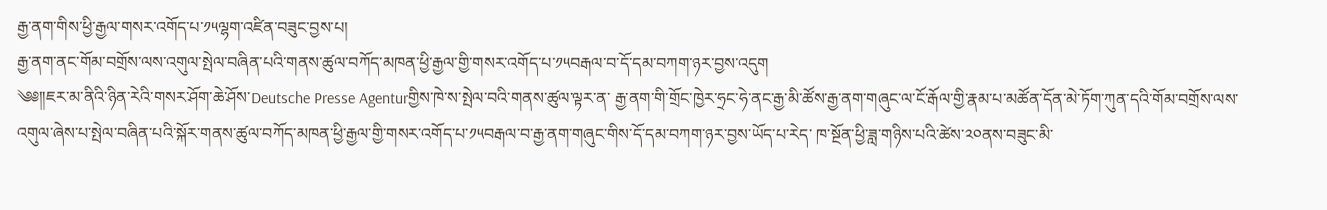རྒྱ་ནག་གིས་ཕྱི་རྒྱལ་གསར་འགོད་པ་༡༥ལྷག་འཛིན་བཟུང་བྱས་པ།
རྒྱ་ནག་ནང་གོམ་བགྲོས་ལས་འགུལ་སྤེལ་བཞིན་པའི་གནས་ཚུལ་བཀོད་མཁན་ཕྱི་རྒྱལ་གྱི་གསར་འགོད་པ་༡༥བརྒལ་བ་དོ་དམ་བཀག་ཉར་བྱས་འདུག
༄༅༎ཇར་མ་ནིའི་ཉིན་རེའི་གསར་ཤོག་ཆེ་ཤོས་Deutsche Presse Agenturགྱིས་ཁེ་ས་སྤེལ་བའི་གནས་ཚུལ་ལྟར་ན་ རྒྱ་ནག་གི་གྲོང་ཁྱེར་ཧྲང་ཧེ་ནང་རྒྱ་མི་ཚོས་རྒྱ་ནག་གཞུང་ལ་ངོ་རྒོལ་གྱི་རྣམ་པ་མཚོན་དོན་མེ་ཏོག་ཀུན་དའི་གོམ་བགྲོས་ལས་འགུལ་ཞེས་པ་སྤེལ་བཞིན་པའི་སྐོར་གནས་ཚུལ་བཀོད་མཁན་ཕྱི་རྒྱལ་གྱི་གསར་འགོད་པ་༡༥བརྒལ་བ་རྒྱ་ནག་གཞུང་གིས་དོ་དམ་བཀག་ཉར་བྱས་ཡོད་པ་རེད་ ཁ་སྔོན་ཕྱི་ཟླ་གཉིས་པའི་ཚེས་༢༠ནས་བཟུང་མི་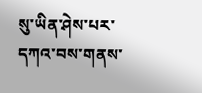སུ་ཡིན་ཤེས་པར་དཀའ་བས་གནས་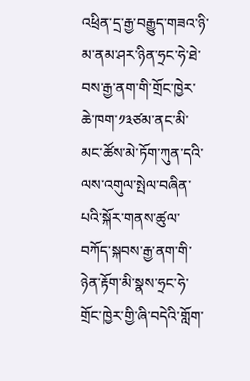འཕྲིན་དྲ་རྒྱ་བརྒྱུད་གཟའ་ཉི་མ་ནམ་ཤར་ཉིན་ཧྲང་ཧེ་ཐེ་བས་རྒྱ་ནག་གི་གྲོང་ཁྱེར་ཆེ་ཁག་༡༣ཙམ་ནང་མི་མང་ཚོས་མེ་ཏོག་ཀུན་དའི་ལས་འགུལ་སྤེལ་བཞིན་པའི་སྐོར་གནས་ཚུལ་བཀོད་སྐབས་རྒྱ་ནག་གི་ཉེན་རྟོག་མི་སྣས་ཧྲང་ཧེ་གྲོང་ཁྱེར་གྱི་ཞི་བདེའི་གློག་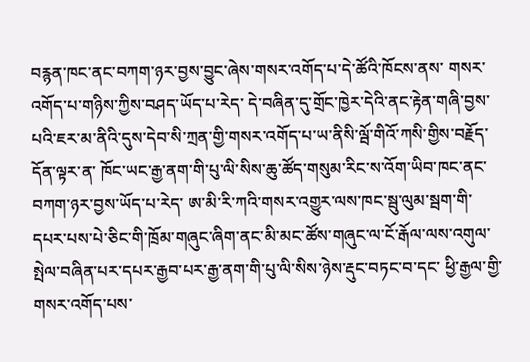བརྙན་ཁང་ནང་བཀག་ཉར་བྱས་བྱུང་ཞེས་གསར་འགོད་པ་དེ་ཚོའི་ཁོངས་ནས་ གསར་འགོད་པ་གཉིས་ཀྱིས་བཤད་ཡོད་པ་རེད་ དེ་བཞིན་དུ་གྲོང་ཁྱེར་དེའི་ནང་རྟེན་གཞི་བྱས་པའི་ཇར་མ་ནིའི་དུས་དེབ་སི་ཀྲན་གྱི་གསར་འགོད་པ་ཡ་ནིསི་ལྦོ་གིའོ་ཀསི་གྱིས་བརྗོད་དོན་ལྟར་ན་ ཁོང་ཡང་རྒྱ་ནག་གི་པུ་ལི་སིས་ཆུ་ཚོད་གསུམ་རིང་ས་འོག་ཡིབ་ཁང་ནང་བཀག་ཉར་བྱས་ཡོད་པ་རེད་ ཨ་མི་རི་ཀའི་གསར་འགྱུར་ལས་ཁང་སྦུ་ལུམ་སྦག་གི་དཔར་པས་པེ་ཅིང་གི་ཁྲོམ་གཞུང་ཞིག་ནང་མི་མང་ཚོས་གཞུང་ལ་ངོ་རྒོལ་ལས་འགུལ་སྤེལ་བཞིན་པར་དཔར་རྒྱབ་པར་རྒྱ་ནག་གི་པུ་ལི་སིས་ཉེས་རྡུང་བཏང་བ་དང་ ཕྱི་རྒྱལ་གྱི་གསར་འགོད་པས་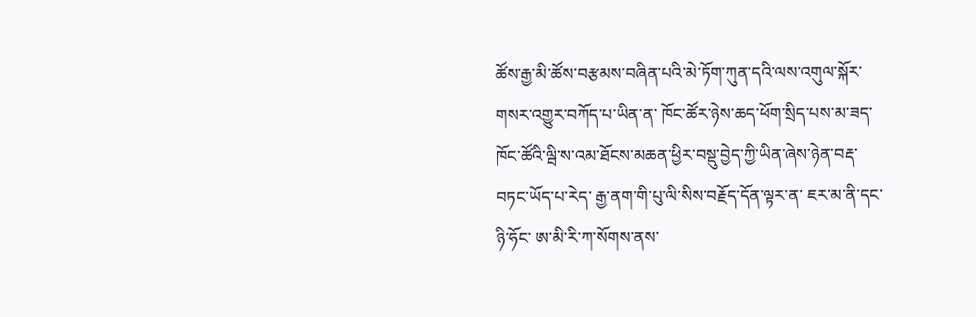ཚོས་རྒྱ་མི་ཚོས་བརྩམས་བཞིན་པའི་མེ་ཏོག་ཀུན་དའི་ལས་འགུལ་སྐོར་གསར་འགྱུར་བཀོད་པ་ཡིན་ན་ ཁོང་ཚོར་ཉེས་ཆད་ཕོག་སྲིད་པས་མ་ཟད་ཁོང་ཚོའི་ལྦི་ས་འམ་ཐོངས་མཆན་ཕྱིར་བསྡུ་བྱེད་ཀྱི་ཡིན་ཞེས་ཉེན་བརྡ་བཏང་ཡོད་པ་རེད་ རྒྱ་ནག་གི་པུ་ལི་སིས་བརྗོད་དོན་ལྟར་ན་ ཇར་མ་ནི་དང་ཉི་ཧོང་ ཨ་མི་རི་ཀ་སོགས་ནས་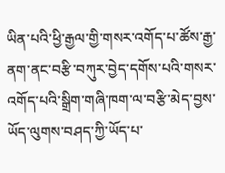ཡིན་པའི་ཕྱི་རྒྱལ་གྱི་གསར་འགོད་པ་ཚོས་རྒྱ་ནག་ནང་བརྩི་བཀུར་བྱེད་དགོས་པའི་གསར་འགོད་པའི་སྒྲིག་གཞི་ཁག་ལ་བརྩི་མེད་བྱས་ཡོད་ལུགས་བཤད་ཀྱི་ཡོད་པ་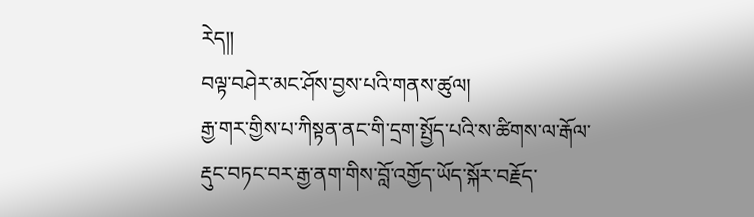རེད།།
བལྟ་བཤེར་མང་ཤོས་བྱས་པའི་གནས་ཚུལ།
རྒྱ་གར་གྱིས་པ་ཀིསྟན་ནང་གི་དྲག་སྤྱོད་པའི་ས་ཚིགས་ལ་རྒོལ་རྡུང་བཏང་བར་རྒྱ་ནག་གིས་བློ་འགྱོད་ཡོད་སྐོར་བརྗོད་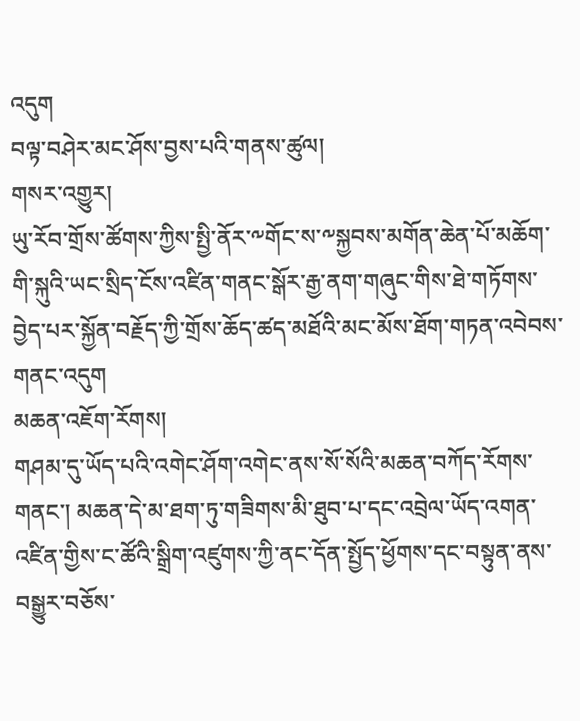འདུག
བལྟ་བཤེར་མང་ཤོས་བྱས་པའི་གནས་ཚུལ།
གསར་འགྱུར།
ཡུ་རོབ་གྲོས་ཚོགས་ཀྱིས་སྤྱི་ནོར་༸གོང་ས་༸སྐྱབས་མགོན་ཆེན་པོ་མཆོག་གི་སྐུའི་ཡང་སྲིད་ངོས་འཛིན་གནང་སྒོར་རྒྱ་ནག་གཞུང་གིས་ཐེ་གཏོགས་བྱེད་པར་སྐྱོན་བརྗོད་ཀྱི་གྲོས་ཆོད་ཚད་མཐོའི་མང་མོས་ཐོག་གཏན་འབེབས་གནང་འདུག
མཆན་འཇོག་རོགས།
གཤམ་དུ་ཡོད་པའི་འགེང་ཤོག་འགེང་ནས་སོ་སོའི་མཆན་བཀོད་རོགས་གནང་། མཆན་དེ་མ་ཐག་ཏུ་གཟིགས་མི་ཐུབ་པ་དང་འབྲེལ་ཡོད་འགན་འཛིན་གྱིས་ང་ཚོའི་སྒྲིག་འཛུགས་ཀྱི་ནང་དོན་སྤྱོད་ཕྱོགས་དང་བསྟུན་ནས་བསྒྱུར་བཅོས་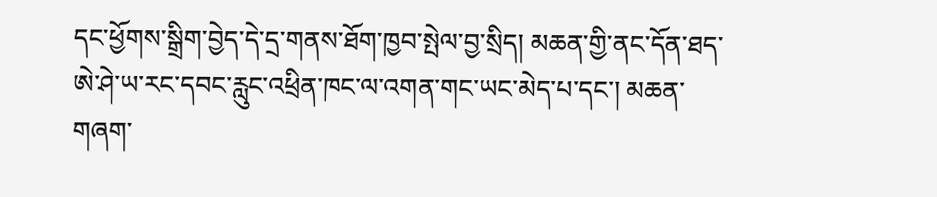དང་ཕྱོགས་སྒྲིག་བྱེད་དེ་དྲ་གནས་ཐོག་ཁྱབ་སྤེལ་བྱ་སྲིད། མཆན་གྱི་ནང་དོན་ཐད་ཨེ་ཤེ་ཡ་རང་དབང་རླུང་འཕྲིན་ཁང་ལ་འགན་གང་ཡང་མེད་པ་དང་། མཆན་གཞག་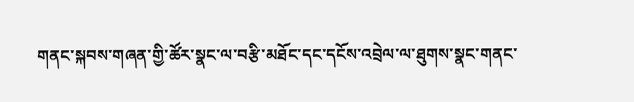གནང་སྐབས་གཞན་གྱི་ཚོར་སྣང་ལ་བརྩི་མཐོང་དང་དངོས་འབྲེལ་ལ་ཐུགས་སྣང་གནང་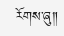རོགས་ཞུ༎